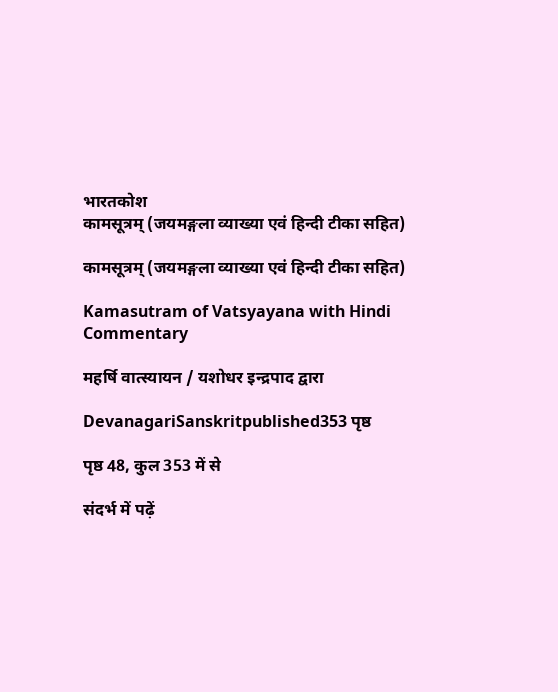भारतकोश
कामसूत्रम् (जयमङ्गला व्याख्या एवं हिन्दी टीका सहित)

कामसूत्रम् (जयमङ्गला व्याख्या एवं हिन्दी टीका सहित)

Kamasutram of Vatsyayana with Hindi Commentary

महर्षि वात्स्यायन / यशोधर इन्द्रपाद द्वारा

DevanagariSanskritpublished353 पृष्ठ

पृष्ठ 48, कुल 353 में से

संदर्भ में पढ़ें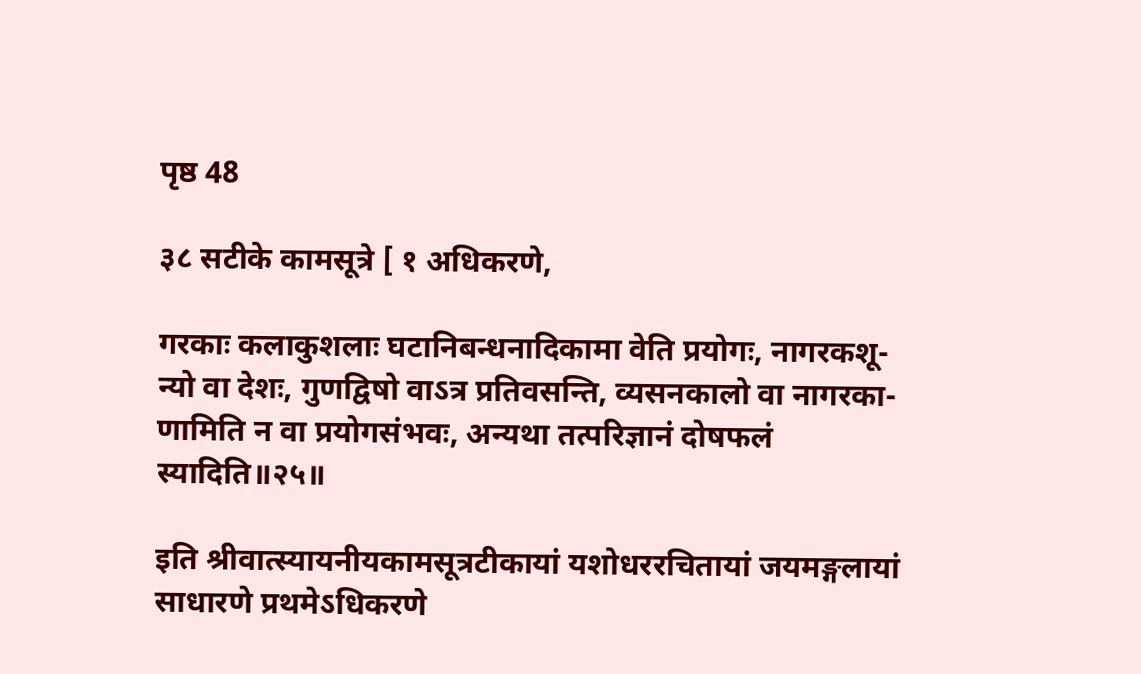पृष्ठ 48

३८ सटीके कामसूत्रे [ १ अधिकरणे,

गरकाः कलाकुशलाः घटानिबन्धनादिकामा वेति प्रयोगः, नागरकशू- न्यो वा देशः, गुणद्विषो वाऽत्र प्रतिवसन्ति, व्यसनकालो वा नागरका- णामिति न वा प्रयोगसंभवः, अन्यथा तत्परिज्ञानं दोषफलं स्यादिति॥२५॥

इति श्रीवात्स्यायनीयकामसूत्रटीकायां यशोधररचितायां जयमङ्गलायां साधारणे प्रथमेऽधिकरणे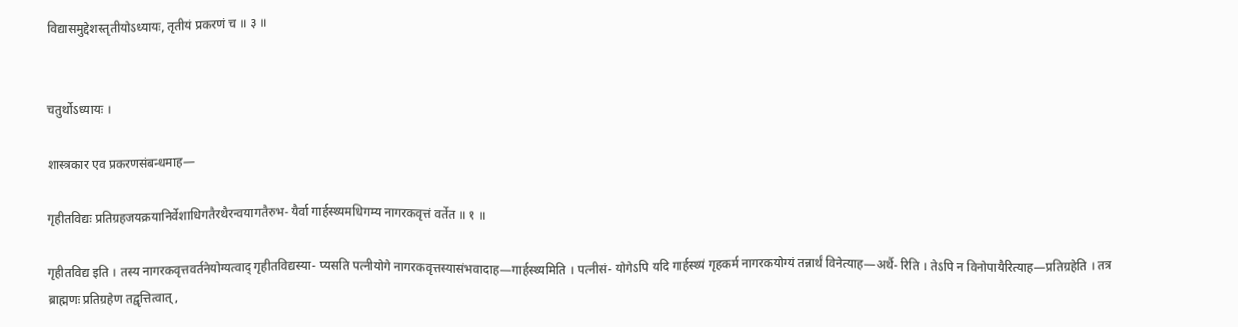विद्यासमुद्देशस्तृतीयोऽध्यायः, तृतीयं प्रकरणं च ॥ ३ ॥


चतुर्थोऽध्यायः ।

शास्त्रकार एव प्रकरणसंबन्धमाह—

गृहीतविद्यः प्रतिग्रहजयक्रयानिर्वेशाधिगतैरथैरन्वयागतैरुभ- यैर्वा गार्हस्थ्यमधिगम्य नागरकवृत्तं वर्तेत ॥ १ ॥

गृहीतविद्य इति । तस्य नागरकवृत्तवर्तनेयोग्यत्वाद् गृहीतविद्यस्या- प्यसति पत्नीयोगे नागरकवृत्तस्यासंभवादाह—गार्हस्थ्यमिति । पत्नीसं- योगेऽपि यदि गार्हस्थ्यं गृहकर्म नागरकयोग्यं तन्नार्थं विनेत्याह—अर्थै- रिति । तेऽपि न विनोपायैरित्याह—प्रतिग्रहेति । तत्र ब्राह्मणः प्रतिग्रहेण तद्वृत्तित्वात्,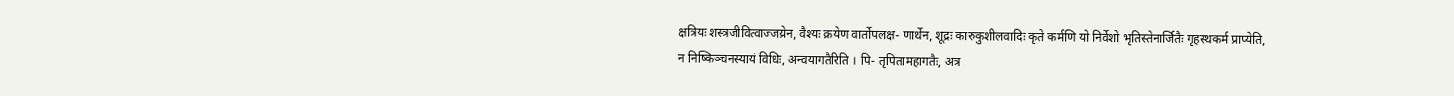क्षत्रियः शस्त्रजीवित्वाज्जय्रेन, वैश्यः क्रयेण वार्तोपलक्ष- णार्थेन, शूद्रः कारुकुशीलवादिः कृते कर्मणि यो निर्वेशो भृतिस्तेनार्जितैः गृहस्थकर्म प्राप्येति, न निष्किञ्चनस्यायं विधिः, अन्वयागतैरिति । पि- तृपितामहागतैः, अत्र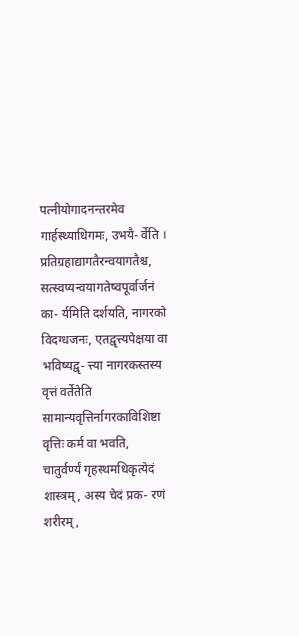पत्नीयोगादनन्तरमेव गार्हस्थ्याधिगमः, उभयै- र्वेति । प्रतिग्रहाद्यागतैरन्वयागतैश्च, सत्स्वप्यन्वयागतेष्वपूर्वार्जनं का- र्यमिति दर्शयति, नागरको विदग्धजनः, एतद्वृत्त्यपेक्षया वा भविष्यद्वृ- त्त्या नागरकस्तस्य वृत्तं वर्तेतेति सामान्यवृत्तिर्नागरकाविशिष्टा वृत्तिः कर्म वा भवति, चातुर्वर्ण्यं गृहस्थमधिकृत्येदं शास्त्रम्, अस्य चेदं प्रक- रणं शरीरम्,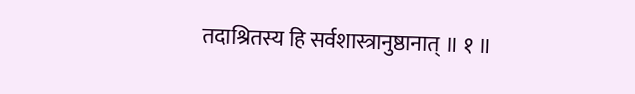तदाश्रितस्य हि सर्वशास्त्रानुष्ठानात् ॥ १ ॥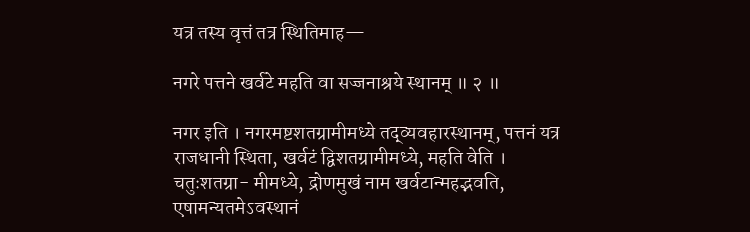यत्र तस्य वृत्तं तत्र स्थितिमाह—

नगरे पत्तने खर्वटे महति वा सज्जनाश्रये स्थानम् ॥ २ ॥

नगर इति । नगरमष्टशतग्रामीमध्ये तद्व्यवहारस्थानम्, पत्तनं यत्र राजधानी स्थिता, खर्वटं द्विशतग्रामीमध्ये, महति वेति । चतुःशतग्रा- मीमध्ये, द्रोणमुखं नाम खर्वटान्महद्भवति, एषामन्यतमेऽवस्थानं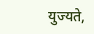युज्यते,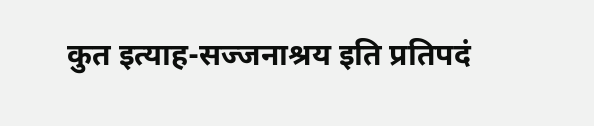कुत इत्याह-सज्जनाश्रय इति प्रतिपदं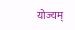योज्यम्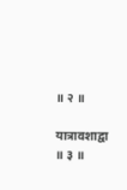॥ २ ॥

यात्रावशाद्वा ॥ ३ ॥